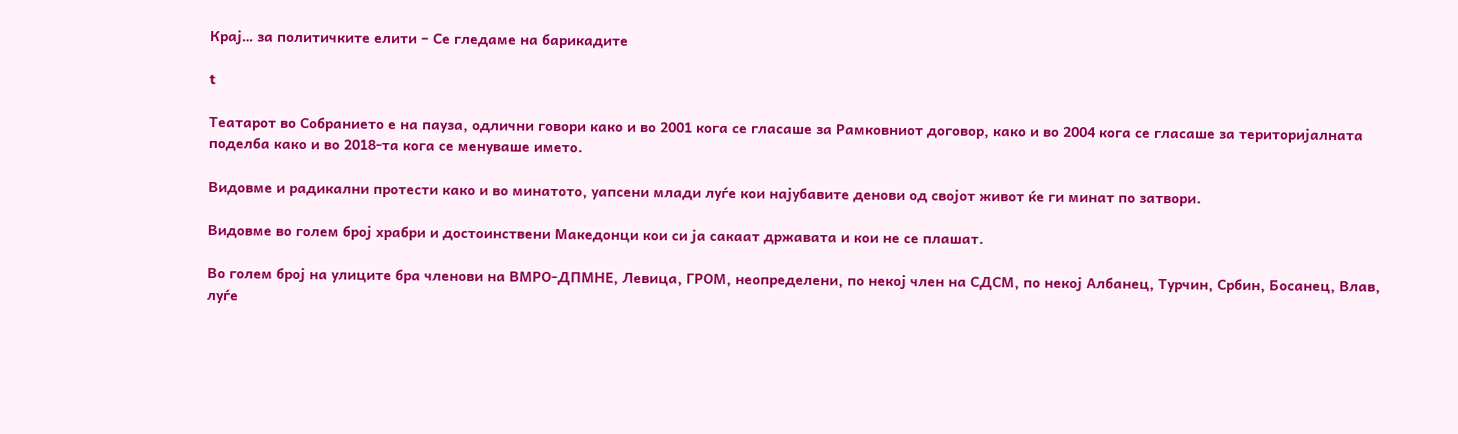Крај… за политичките елити – Се гледаме на барикадите

t

Театарот во Собранието е на пауза, одлични говори како и во 2001 кога се гласаше за Рамковниот договор, како и во 2004 кога се гласаше за територијалната поделба како и во 2018-та кога се менуваше името.

Видовме и радикални протести како и во минатото, уапсени млади луѓе кои најубавите денови од својот живот ќе ги минат по затвори.

Видовме во голем број храбри и достоинствени Македонци кои си ја сакаат државата и кои не се плашат.

Во голем број на улиците бра членови на ВМРО-ДПМНЕ, Левица, ГРОМ, неопределени, по некој член на СДСМ, по некој Албанец, Турчин, Србин, Босанец, Влав, луѓе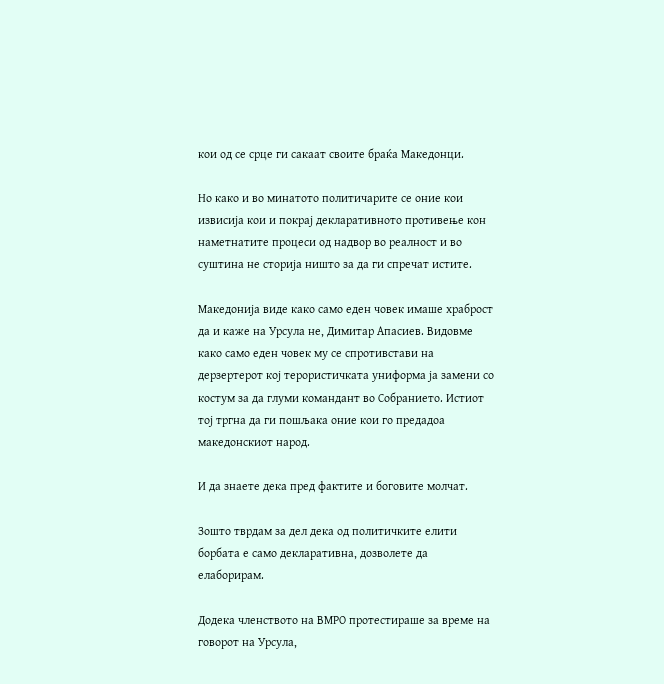кои од се срце ги сакаат своите браќа Македонци.

Но како и во минатото политичарите се оние кои извисија кои и покрај декларативното противење кон наметнатите процеси од надвор во реалност и во суштина не сторија ништо за да ги спречат истите.

Македонија виде како само еден човек имаше храброст да и каже на Урсула не, Димитар Апасиев. Видовме како само еден човек му се спротивстави на дерзертерот кој терористичката униформа ја замени со костум за да глуми командант во Собранието. Истиот тој тргна да ги пошљака оние кои го предадоа македонскиот народ.

И да знаете дека пред фактите и боговите молчат.

Зошто тврдам за дел дека од политичките елити борбата е само декларативна, дозволете да елаборирам.

Додека членството на ВМРО протестираше за време на говорот на Урсула,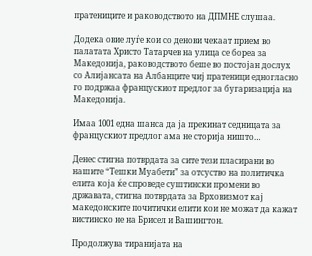пратениците и раководството на ДПМНЕ слушаа.

Додека овие луѓе кои со денови чекаат прием во палатата Христо Татарчев на улица се бореа за Македонија, раководството беше во постојан дослух со Алијансата на Албанците чиј пратеници едногласно го подржаа францускиот предлог за бугаризација на Македонија.

Имаа 1001 една шанса да ја прекинат седницата за францускиот предлог ама не сторија ништо…

Денес стигна потврдата за сите тези пласирани во нашите “Тешки Муабети” за отсуство на политичка елита која ќе спроведе суштински промени во државата, стигна потврдата за Врховизмот кај македонските почитички елити кои не можат да кажат вистинско не на Брисел и Вашингтон.

Продолжува тиранијата на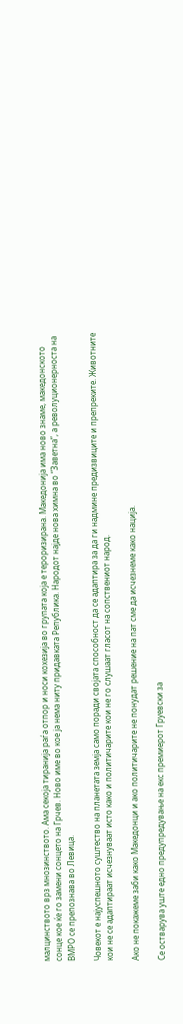малцинството врз мнозинството. Ама секоја тиранија раѓа отпор и носи кохезија во групата која е тероризирана. Македонија има ново знаме, македонското сонце кое ќе го замени сонцето на Грчев. Ново име во кое ја нема ниту придавката Република. Народот најде нова химна во “Заветна”, а револуционерноста на ВМРО се препознава во Левица.

Човекот е најуспешното суштество на планетата земја само поради својата способност да се адаптира за да ги надмине предизвиците и препреките. Животните кои не се адаптираат исчезнуваат исто како и политичарите кои не го слушаат гласот на сопствениот народ.

Ако не покажеме заби како Македонци и ако политичарите не понудат решение на пат сме да исчезнеме како нација.

Се остварува уште едно предупредување на екс премиерот Груевски за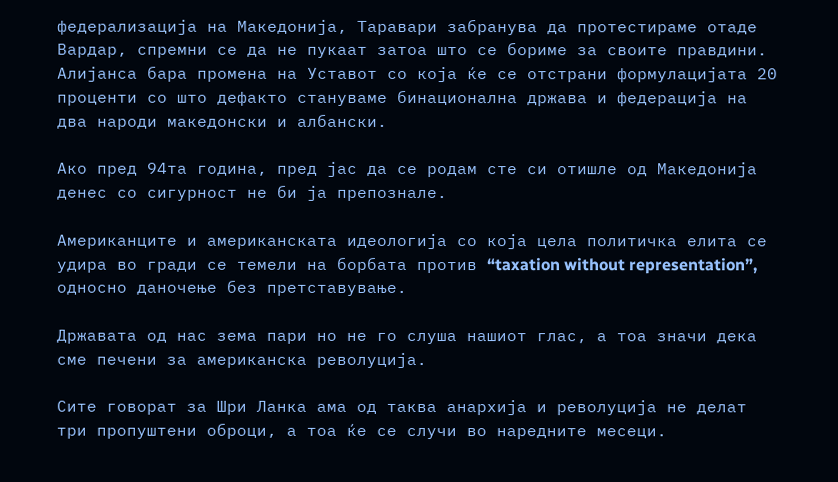федерализација на Македонија, Таравари забранува да протестираме отаде Вардар, спремни се да не пукаат затоа што се бориме за своите правдини. Алијанса бара промена на Уставот со која ќе се отстрани формулацијата 20 проценти со што дефакто стануваме бинационална држава и федерација на два народи македонски и албански.

Ако пред 94та година, пред јас да се родам сте си отишле од Македонија денес со сигурност не би ја препознале.

Американците и американската идеологија со која цела политичка елита се удира во гради се темели на борбата против “taxation without representation”, односно даночење без претставување.

Државата од нас зема пари но не го слуша нашиот глас, а тоа значи дека сме печени за американска револуција.

Сите говорат за Шри Ланка ама од таква анархија и револуција не делат три пропуштени оброци, а тоа ќе се случи во наредните месеци.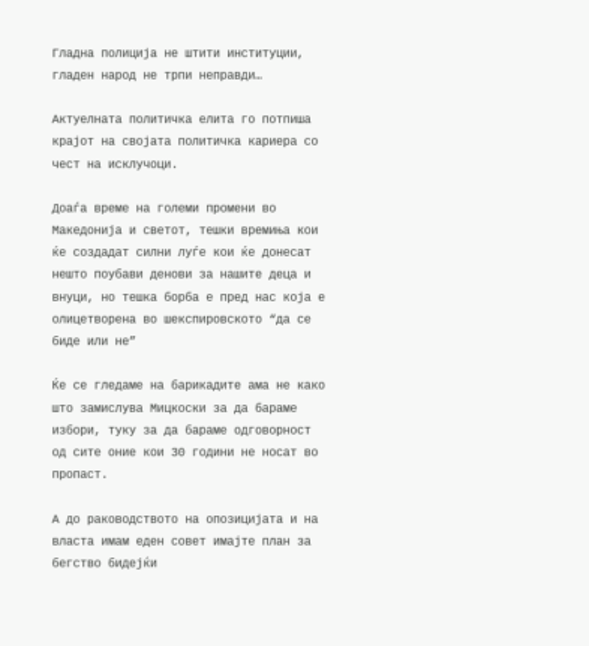Гладна полиција не штити институции, гладен народ не трпи неправди…

Актуелната политичка елита го потпиша крајот на својата политичка кариера со чест на исклучоци.

Доаѓа време на големи промени во Македонија и светот, тешки времиња кои ќе создадат силни луѓе кои ќе донесат нешто поубави денови за нашите деца и внуци, но тешка борба е пред нас која е олицетворена во шекспировското “да се биде или не”

Ќе се гледаме на барикадите ама не како што замислува Мицкоски за да бараме избори, туку за да бараме одговорност од сите оние кои 30 години не носат во пропаст.

А до раководството на опозицијата и на власта имам еден совет имајте план за бегство бидејќи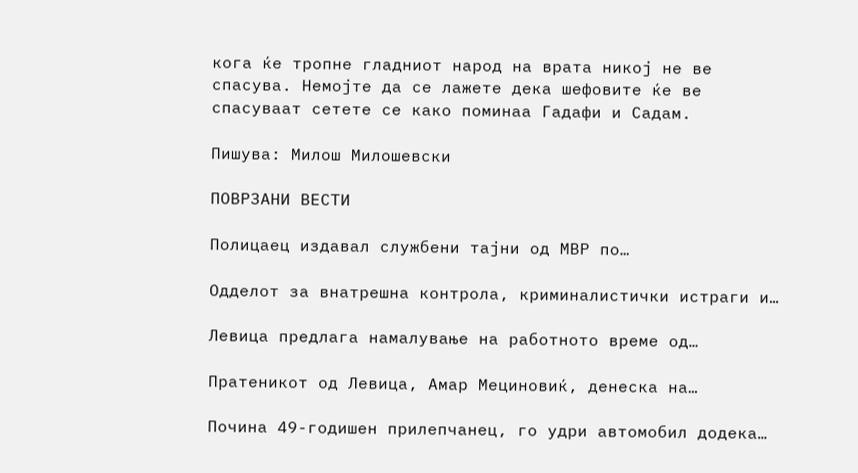кога ќе тропне гладниот народ на врата никој не ве спасува. Немојте да се лажете дека шефовите ќе ве спасуваат сетете се како поминаа Гадафи и Садам.

Пишува: Милош Милошевски

ПОВРЗАНИ ВЕСТИ

Полицаец издавал службени тајни од МВР по…

Одделот за внатрешна контрола, криминалистички истраги и…

Левица предлага намалување на работното време од…

Пратеникот од Левица, Амар Мециновиќ, денеска на…

Почина 49-годишен прилепчанец, го удри автомобил додека…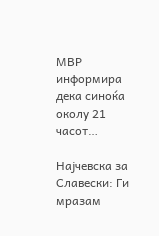МВР информира дека синоќа околу 21 часот…

Најчевска за Славески: Ги мразам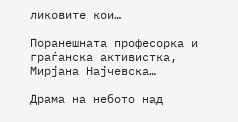ликовите кои…

Поранешната професорка и граѓанска активистка, Мирјана Најчевска…

Драма на небото над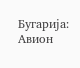Бугарија: Авион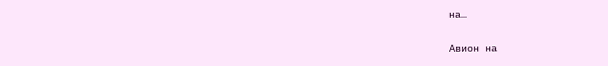на…

Авион на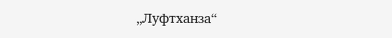„Луфтханза“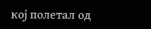кој полетал од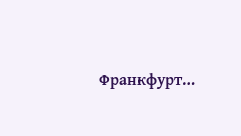Франкфурт…